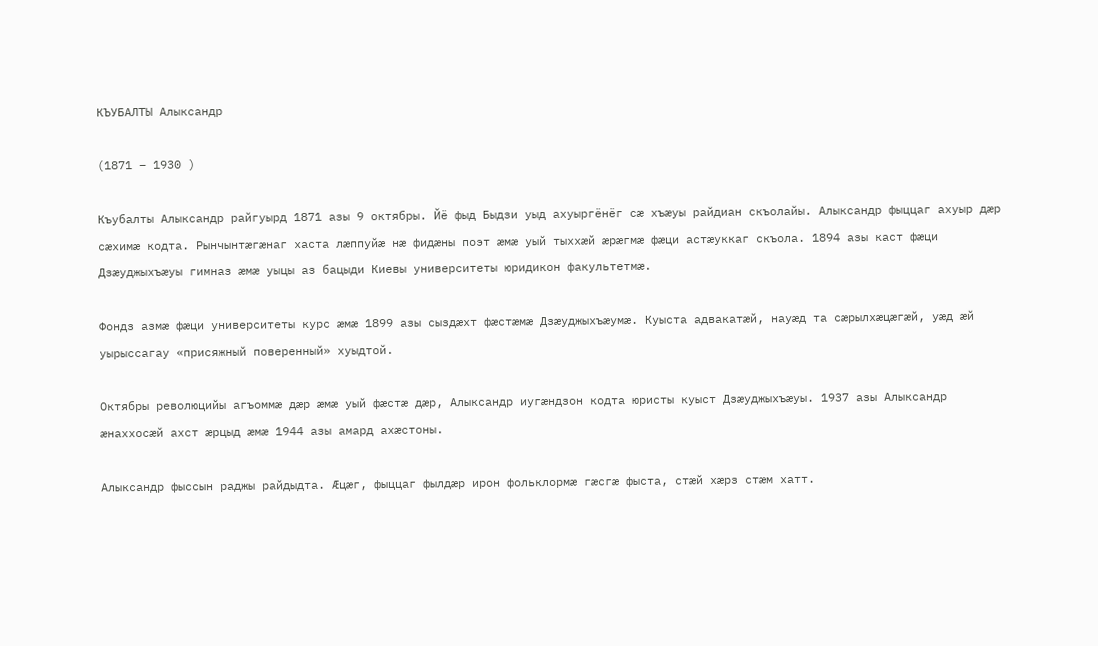КЪУБАЛТЫ Алыксандр

(1871 – 1930 )

Къубалты Алыксандр райгуырд 1871 азы 9 октябры. Йё фыд Быдзи уыд ахуыргёнёг сæ хъæуы райдиан скъолайы. Алыксандр фыццаг ахуыр дæр сæхимæ кодта. Рынчынтæгæнаг хаста лæппуйæ нæ фидæны поэт æмæ уый тыххæй æрæгмæ фæци астæуккаг скъола. 1894 азы каст фæци Дзæуджыхъæуы гимназ æмæ уыцы аз бацыди Киевы университеты юридикон факультетмæ.

Фондз азмæ фæци университеты курс æмæ 1899 азы сыздæхт фæстæмæ Дзæуджыхъæумæ. Куыста адвакатæй, науæд та сæрылхæцæгæй, уæд æй уырыссагау «присяжный поверенный» хуыдтой.

Октябры революцийы агъоммæ дæр æмæ уый фæстæ дæр, Алыксандр иугæндзон кодта юристы куыст Дзæуджыхъæуы. 1937 азы Алыксандр æнаххосæй ахст æрцыд æмæ 1944 азы амард ахæстоны.

Алыксандр фыссын раджы райдыдта. Æцæг, фыццаг фылдæр ирон фольклормæ гæсгæ фыста, стæй хæрз стæм хатт.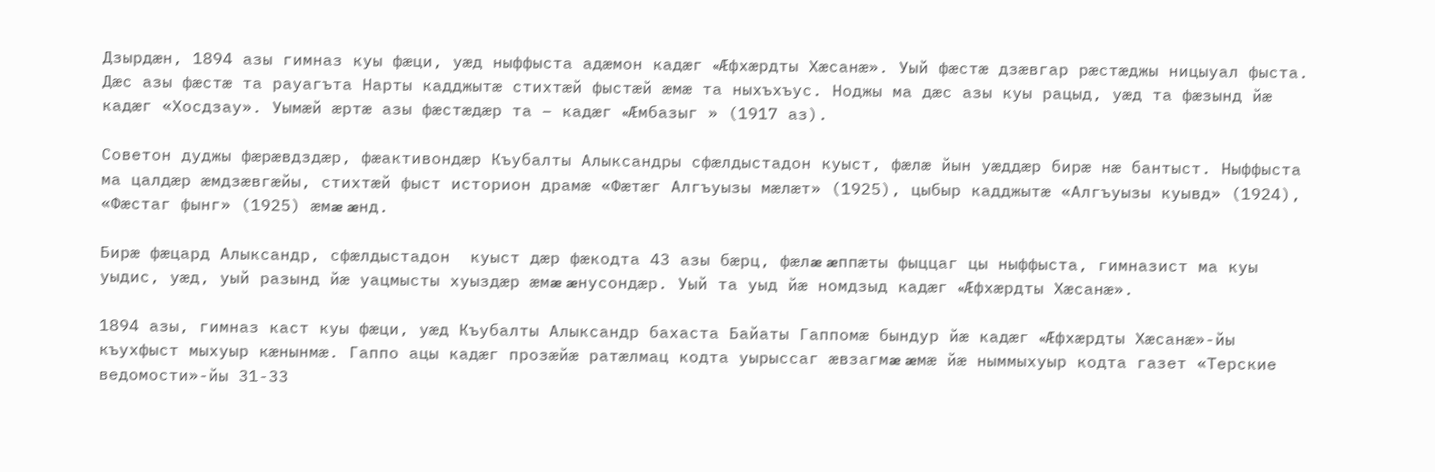Дзырдæн, 1894 азы гимназ куы фæци, уæд ныффыста адæмон кадæг «Æфхæрдты Хæсанæ». Уый фæстæ дзæвгар рæстæджы ницыуал фыста. Дæс азы фæстæ та рауагъта Нарты кадджытæ стихтæй фыстæй æмæ та ныхъхъус. Ноджы ма дæс азы куы рацыд, уæд та фæзынд йæ кадæг «Хосдзау». Уымæй æртæ азы фæстæдæр та – кадæг «Æмбазыг » (1917 аз).

Советон дуджы фæрæвдздæр, фæактивондæр Къубалты Алыксандры сфæлдыстадон куыст, фæлæ йын уæддæр бирæ нæ бантыст. Ныффыста ма цалдæр æмдзæвгæйы, стихтæй фыст историон драмæ «Фæтæг Алгъуызы мæлæт» (1925), цыбыр кадджытæ «Алгъуызы куывд» (1924), «Фæстаг фынг» (1925) æмæ æнд.

Бирæ фæцард Алыксандр, сфæлдыстадон  куыст дæр фæкодта 43 азы бæрц, фæлæ æппæты фыццаг цы ныффыста, гимназист ма куы уыдис, уæд, уый разынд йæ уацмысты хуыздæр æмæ æнусондæр. Уый та уыд йæ номдзыд кадæг «Æфхæрдты Хæсанæ».

1894 азы, гимназ каст куы фæци, уæд Къубалты Алыксандр бахаста Байаты Гаппомæ бындур йæ кадæг «Æфхæрдты Хæсанæ»-йы къухфыст мыхуыр кæнынмæ. Гаппо ацы кадæг прозæйæ ратæлмац кодта уырыссаг æвзагмæ æмæ йæ ныммыхуыр кодта газет «Терские ведомости»-йы 31-33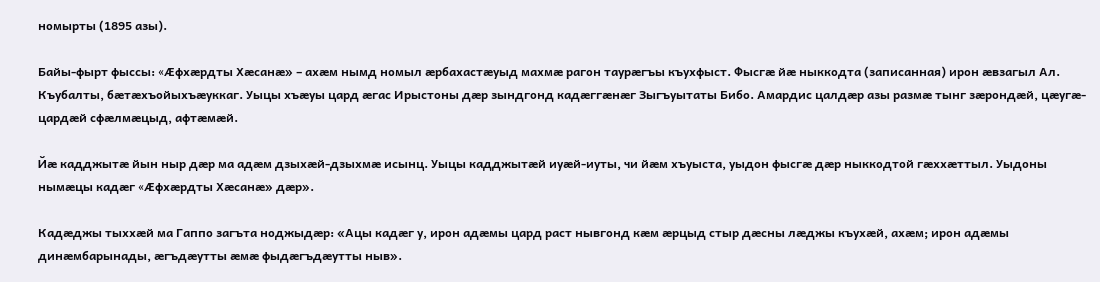номырты (1895 азы).

Байы-фырт фыссы: «Æфхæрдты Хæсанæ» – ахæм нымд номыл æрбахастæуыд махмæ рагон таурæгъы къухфыст. Фысгæ йæ ныккодта (записанная) ирон æвзагыл Ал. Къубалты, бæтæхъойыхъæуккаг. Уыцы хъæуы цард æгас Ирыстоны дæр зындгонд кадæггæнæг Зыгъуытаты Бибо. Амардис цалдæр азы размæ тынг зæрондæй, цæугæ-цардæй сфæлмæцыд, афтæмæй.

Йæ кадджытæ йын ныр дæр ма адæм дзыхæй-дзыхмæ исынц. Уыцы кадджытæй иуæй-иуты, чи йæм хъуыста, уыдон фысгæ дæр ныккодтой гæххæттыл. Уыдоны нымæцы кадæг «Æфхæрдты Хæсанæ» дæр».

Кадæджы тыххæй ма Гаппо загъта ноджыдæр: «Ацы кадæг у, ирон адæмы цард раст нывгонд кæм æрцыд стыр дæсны лæджы къухæй, ахæм; ирон адæмы динæмбарынады, æгъдæутты æмæ фыдæгъдæутты ныв».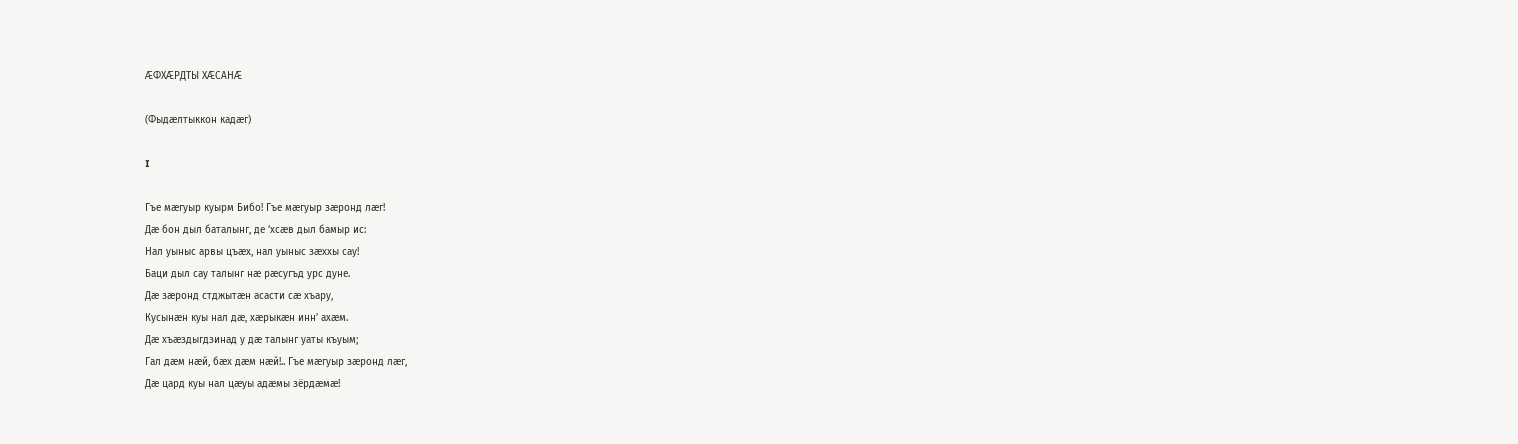ÆФХÆРДТЫ ХÆСАНÆ

(Фыдæлтыккон кадæг)

I

Гъе мæгуыр куырм Бибо! Гъе мæгуыр зæронд лæг!
Дæ бон дыл баталынг, де ’хсæв дыл бамыр ис:
Нал уыныс арвы цъæх, нал уыныс зæххы сау!
Баци дыл сау талынг нæ рæсугъд урс дуне.
Дæ зæронд стджытæн асасти сæ хъару,
Кусынæн куы нал дæ, хæрыкæн инн’ ахæм.
Дæ хъæздыгдзинад у дæ талынг уаты къуым;
Гал дæм нæй, бæх дæм нæй!.. Гъе мæгуыр зæронд лæг,
Дæ цард куы нал цæуы адæмы зёрдæмæ!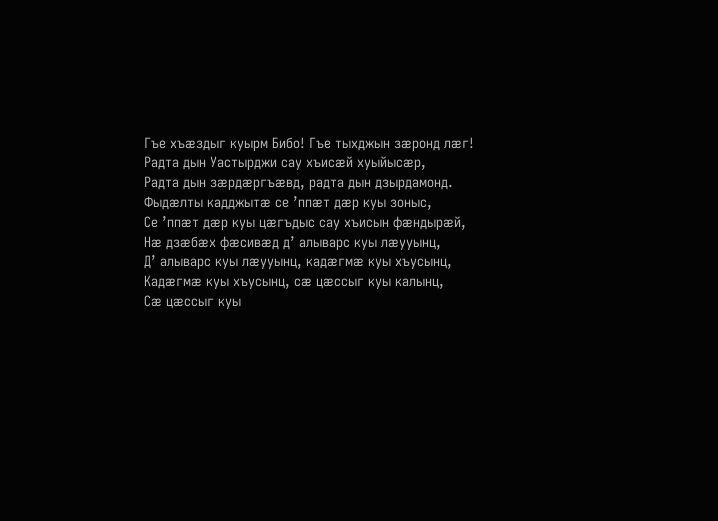Гъе хъæздыг куырм Бибо! Гъе тыхджын зæронд лæг!
Радта дын Уастырджи сау хъисæй хуыйысæр,
Радта дын зæрдæргъæвд, радта дын дзырдамонд.
Фыдæлты кадджытæ се ’ппæт дæр куы зоныс,
Се ’ппæт дæр куы цæгъдыс сау хъисын фæндырæй,
Нæ дзæбæх фæсивæд д’ алыварс куы лæууынц,
Д’ алыварс куы лæууынц, кадæгмæ куы хъусынц,
Кадæгмæ куы хъусынц, сæ цæссыг куы калынц,
Сæ цæссыг куы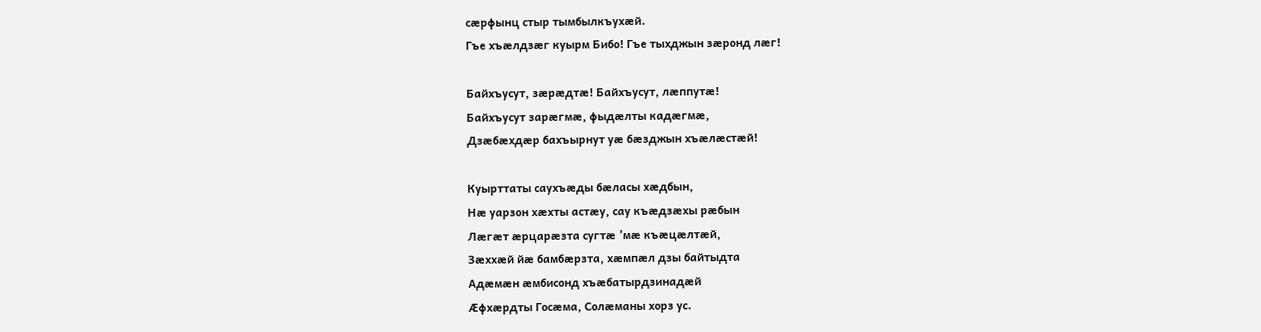сæрфынц стыр тымбылкъухæй.
Гъе хъæлдзæг куырм Бибо! Гъе тыхджын зæронд лæг!

Байхъусут, зæрæдтæ! Байхъусут, лæппутæ!
Байхъусут зарæгмæ, фыдæлты кадæгмæ,
Дзæбæхдæр бахъырнут уæ бæзджын хъæлæстæй!

Куырттаты саухъæды бæласы хæдбын,
Нæ уарзон хæхты астæу, сау къæдзæхы рæбын
Лæгæт æрцарæзта сугтæ ’мæ къæцæлтæй,
Зæххæй йæ бамбæрзта, хæмпæл дзы байтыдта
Адæмæн æмбисонд хъæбатырдзинадæй
Æфхæрдты Госæма, Солæманы хорз ус.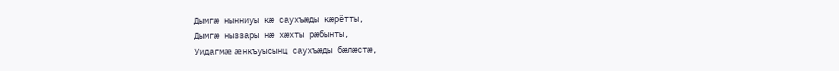Дымгæ нынниуы кæ саухъæды кæрётты,
Дымгæ ныззары нæ хæхты рæбынты,
Уидагмæ æнкъуысынц саухъæды бæлæстæ,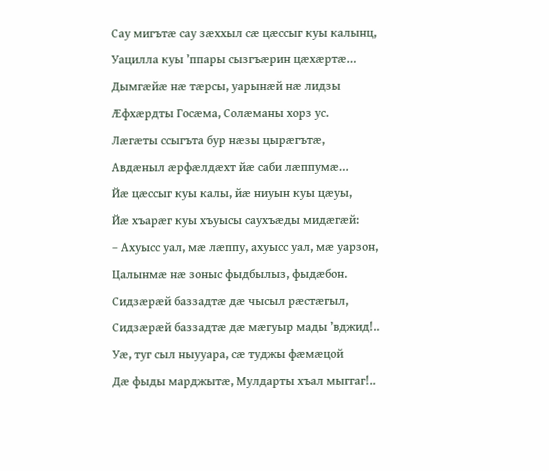Сау мигътæ сау зæххыл сæ цæссыг куы калынц,
Уацилла куы ’ппары сызгъæрин цæхæртæ…
Дымгæйæ нæ тæрсы, уарынæй нæ лидзы
Æфхæрдты Госæма, Солæманы хорз ус.
Лæгæты ссыгъта бур нæзы цырæгътæ,
Авдæныл æрфæлдæхт йæ саби лæппумæ…
Йæ цæссыг куы калы, йæ ниуын куы цæуы,
Йæ хъарæг куы хъуысы саухъæды мидæгæй:
– Ахуысс уал, мæ лæппу, ахуысс уал, мæ уарзон,
Цалынмæ нæ зоныс фыдбылыз, фыдæбон.
Сидзæрæй баззадтæ дæ чысыл рæстæгыл,
Сидзæрæй баззадтæ дæ мæгуыр мады ’вджид!..
Уæ, туг сыл ныууара, сæ туджы фæмæцой
Дæ фыды марджытæ, Мулдарты хъал мыггаг!..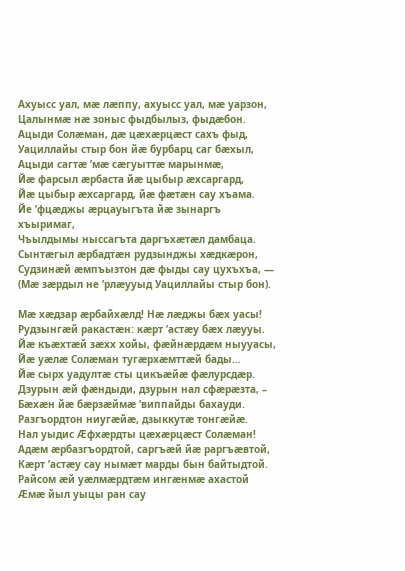Ахуысс уал, мæ лæппу, ахуысс уал, мæ уарзон,
Цалынмæ нæ зоныс фыдбылыз, фыдæбон.
Ацыди Солæман, дæ цæхæрцæст сахъ фыд,
Уациллайы стыр бон йæ бурбарц саг бæхыл,
Ацыди сагтæ ’мæ сæгуыттæ марынмæ,
Йæ фарсыл æрбаста йæ цыбыр æхсаргард,
Йæ цыбыр æхсаргард, йæ фæтæн сау хъама.
Йе ’фцæджы æрцауыгъта йæ зынаргъ хъыримаг,
Чъылдымы ныссагъта даргъхæтæл дамбаца.
Сынтæгыл æрбадтæн рудзынджы хæдкæрон,
Судзинæй æмпъызтон дæ фыды сау цухъхъа, —
(Мæ зæрдыл не ’рлæууыд Уациллайы стыр бон).

Мæ хæдзар æрбайхæлд! Нæ лæджы бæх уасы!
Рудзынгæй ракастæн: кæрт ’астæу бæх лæууы.
Йæ къæхтæй зæхх хойы, фæйнæрдæм ныууасы,
Йæ уæлæ Солæман тугæрхæмттæй бады…
Йæ сырх уадултæ сты цикъæйæ фæлурсдæр.
Дзурын æй фæндыди, дзурын нал сфæрæзта, –
Бæхæн йæ бæрзæймæ ’виппайды бахауди.
Разгъордтон ниугæйæ, дзыккутæ тонгæйæ.
Нал уыдис Æфхæрдты цæхæрцæст Солæман!
Адæм æрбазгъордтой, саргъæй йæ раргъæвтой,
Кæрт ’астæу сау нымæт марды бын байтыдтой.
Райсом æй уæлмæрдтæм ингæнмæ ахастой
Æмæ йыл уыцы ран сау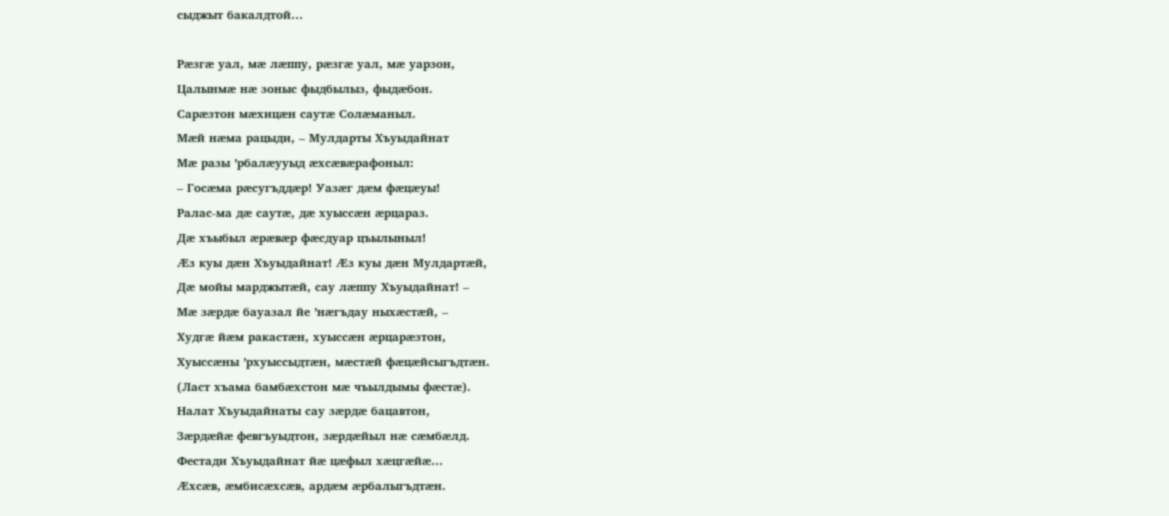сыджыт бакалдтой…

Рæзгæ уал, мæ лæппу, рæзгæ уал, мæ уарзон,
Цалынмæ нæ зоныс фыдбылыз, фыдæбон.
Сарæзтон мæхицæн саутæ Солæманыл.
Мæй нæма рацыди, – Мулдарты Хъуыдайнат
Мæ разы ’рбалæууыд æхсæвæрафоныл:
– Госæма рæсугъддæр! Уазæг дæм фæцæуы!
Ралас-ма дæ саутæ, дæ хуыссæн æрцараз.
Дæ хъыбыл æрæвæр фæсдуар цъылыныл!
Æз куы дæн Хъуыдайнат! Æз куы дæн Мулдартæй,
Дæ мойы марджытæй, сау лæппу Хъуыдайнат! –
Мæ зæрдæ бауазал йе ’нæгъдау ныхæстæй, –
Худгæ йæм ракастæн, хуыссæн æрцарæзтон,
Хуыссæны ’рхуыссыдтæн, мæстæй фæцæйсыгъдтæн.
(Ласт хъама бамбæхстон мæ чъылдымы фæстæ).
Налат Хъуыдайнаты сау зæрдæ бацавтон,
Зæрдæйæ февгъуыдтон, зæрдæйыл нæ сæмбæлд.
Фестади Хъуыдайнат йæ цæфыл хæцгæйæ…
Æхсæв, æмбисæхсæв, ардæм æрбалыгъдтæн.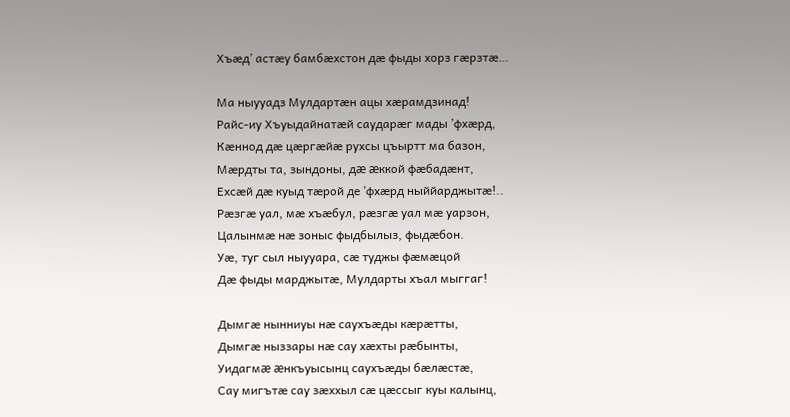Хъæд’ астæу бамбæхстон дæ фыды хорз гæрзтæ…

Ма ныууадз Мулдартæн ацы хæрамдзинад!
Райс-иу Хъуыдайнатæй саударæг мады ’фхæрд,
Кæннод дæ цæргæйæ рухсы цъыртт ма базон,
Мæрдты та, зындоны, дæ æккой фæбадæнт,
Ехсæй дæ куыд тæрой де ’фхæрд ныййарджытæ!..
Рæзгæ уал, мæ хъæбул, рæзгæ уал мæ уарзон,
Цалынмæ нæ зоныс фыдбылыз, фыдæбон.
Уæ, туг сыл ныууара, сæ туджы фæмæцой
Дæ фыды марджытæ, Мулдарты хъал мыггаг!

Дымгæ нынниуы нæ саухъæды кæрæтты,
Дымгæ ныззары нæ сау хæхты рæбынты,
Уидагмæ æнкъуысынц саухъæды бæлæстæ,
Сау мигътæ сау зæххыл сæ цæссыг куы калынц,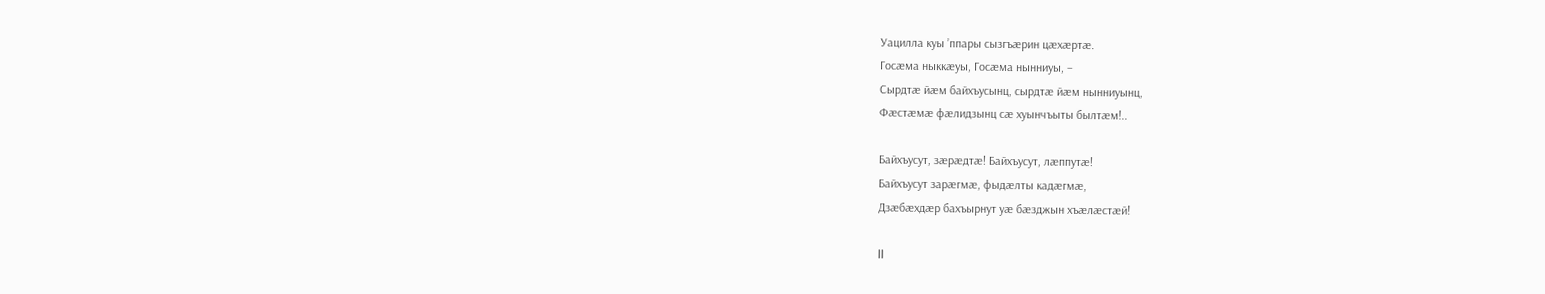Уацилла куы ’ппары сызгъæрин цæхæртæ.
Госæма ныккæуы, Госæма нынниуы, –
Сырдтæ йæм байхъусынц, сырдтæ йæм нынниуынц,
Фæстæмæ фæлидзынц сæ хуынчъыты былтæм!..

Байхъусут, зæрæдтæ! Байхъусут, лæппутæ!
Байхъусут зарæгмæ, фыдæлты кадæгмæ,
Дзæбæхдæр бахъырнут уæ бæзджын хъæлæстæй!

II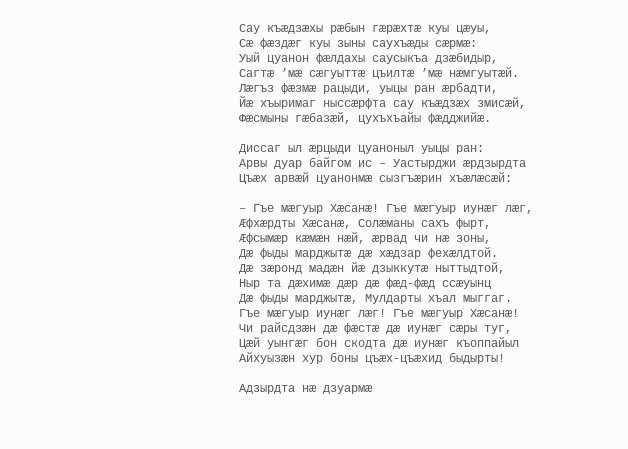Сау къæдзæхы рæбын гæрæхтæ куы цæуы,
Сæ фæздæг куы зыны саухъæды сæрмæ:
Уый цуанон фæлдахы саусыкъа дзæбидыр,
Сагтæ ’мæ сæгуыттæ цъилтæ ’мæ нæмгуытæй.
Лæгъз фæзмæ рацыди, уыцы ран æрбадти,
Йæ хъыримаг ныссæрфта сау къæдзæх змисæй,
Фæсмыны гæбазæй, цухъхъайы фæдджийæ.

Диссаг ыл æрцыди цуаноныл уыцы ран:
Арвы дуар байгом ис – Уастырджи æрдзырдта
Цъæх арвæй цуанонмæ сызгъæрин хъæлæсæй:

– Гъе мæгуыр Хæсанæ! Гъе мæгуыр иунæг лæг,
Æфхæрдты Хæсанæ, Солæманы сахъ фырт,
Æфсымæр кæмæн нæй, æрвад чи нæ зоны,
Дæ фыды марджытæ дæ хæдзар фехæлдтой.
Дæ зæронд мадæн йæ дзыккутæ ныттыдтой,
Ныр та дæхимæ дæр дæ фæд-фæд ссæуынц
Дæ фыды марджытæ, Мулдарты хъал мыггаг.
Гъе мæгуыр иунæг лæг! Гъе мæгуыр Хæсанæ!
Чи райсдзæн дæ фæстæ дæ иунæг сæры туг,
Цæй уынгæг бон скодта дæ иунæг къоппайыл
Айхуызæн хур боны цъæх-цъæхид быдырты!

Адзырдта нæ дзуармæ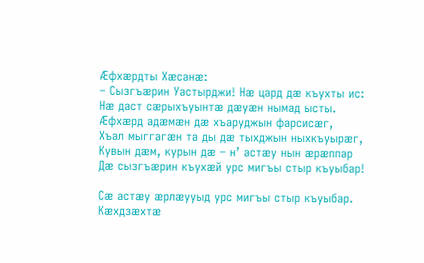Æфхæрдты Хæсанæ:
– Сызгъæрин Уастырджи! Нæ цард дæ къухты ис:
Нæ даст сæрыхъуынтæ дæуæн нымад ысты.
Æфхæрд адæмæн дæ хъаруджын фарсисæг,
Хъал мыггагæн та ды дæ тыхджын ныхкъуырæг,
Кувын дæм, курын дæ – н’ астæу нын æрæппар
Дæ сызгъæрин къухæй урс мигъы стыр къуыбар!

Сæ астæу æрлæууыд урс мигъы стыр къуыбар.
Кæхдзæхтæ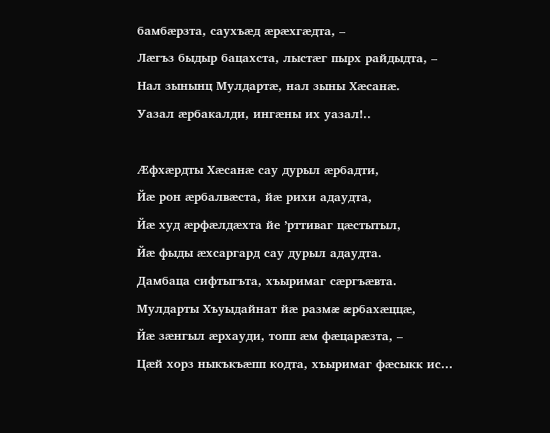бамбæрзта, саухъæд æрæхгæдта, –
Лæгъз быдыр бацахста, лыстæг пырх райдыдта, –
Нал зынынц Мулдартæ, нал зыны Хæсанæ.
Уазал æрбакалди, ингæны их уазал!..

Æфхæрдты Хæсанæ сау дурыл æрбадти,
Йæ рон æрбалвæста, йæ рихи адаудта,
Йæ худ æрфæлдæхта йе ’рттиваг цæстытыл,
Йæ фыды æхсаргард сау дурыл адаудта.
Дамбаца сифтыгъта, хъыримаг сæргъæвта.
Мулдарты Хъуыдайнат йæ размæ æрбахæццæ,
Йæ зæнгыл æрхауди, топп æм фæцарæзта, –
Цæй хорз ныкъкъæпп кодта, хъыримаг фæсыкк ис…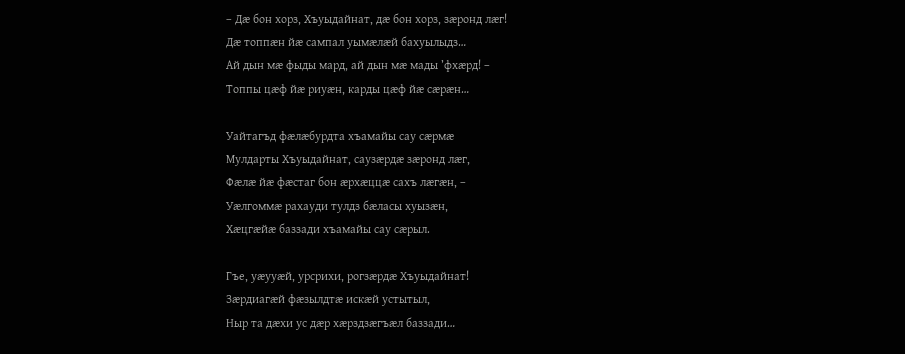– Дæ бон хорз, Хъуыдайнат, дæ бон хорз, зæронд лæг!
Дæ топпæн йæ сампал уымæлæй бахуылыдз…
Ай дын мæ фыды мард, ай дын мæ мады ’фхæрд! –
Топпы цæф йæ риуæн, карды цæф йæ сæрæн…

Уайтагъд фæлæбурдта хъамайы сау сæрмæ
Мулдарты Хъуыдайнат, саузæрдæ зæронд лæг,
Фæлæ йæ фæстаг бон æрхæццæ сахъ лæгæн, –
Уæлгоммæ рахауди тулдз бæласы хуызæн,
Хæцгæйæ баззади хъамайы сау сæрыл.

Гъе, уæууæй, урсрихи, рогзæрдæ Хъуыдайнат!
Зæрдиагæй фæзылдтæ искæй устытыл,
Ныр та дæхи ус дæр хæрздзæгъæл баззади…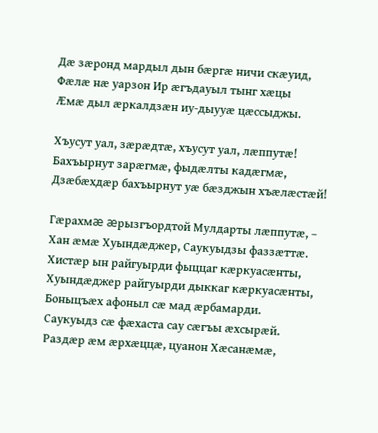Дæ зæронд мардыл дын бæргæ ничи скæуид,
Фæлæ нæ уарзон Ир æгъдауыл тынг хæцы
Æмæ дыл æркалдзæн иу-дыууæ цæссыджы.

Хъусут уал, зæрæдтæ, хъусут уал, лæппутæ!
Бахъырнут зарæгмæ, фыдæлты кадæгмæ,
Дзæбæхдæр бахъырнут уæ бæзджын хъæлæстæй!

Гæрахмæ æрызгъордтой Мулдарты лæппутæ, –
Хан æмæ Хуындæджер, Саукуыдзы фаззæттæ.
Хистæр ын райгуырди фыццаг кæркуасæнты,
Хуындæджер райгуырди дыккаг кæркуасæнты,
Боныцъæх афоныл сæ мад æрбамарди.
Саукуыдз сæ фæхаста сау сæгъы æхсырæй.
Раздæр æм æрхæццæ, цуанон Хæсанæмæ,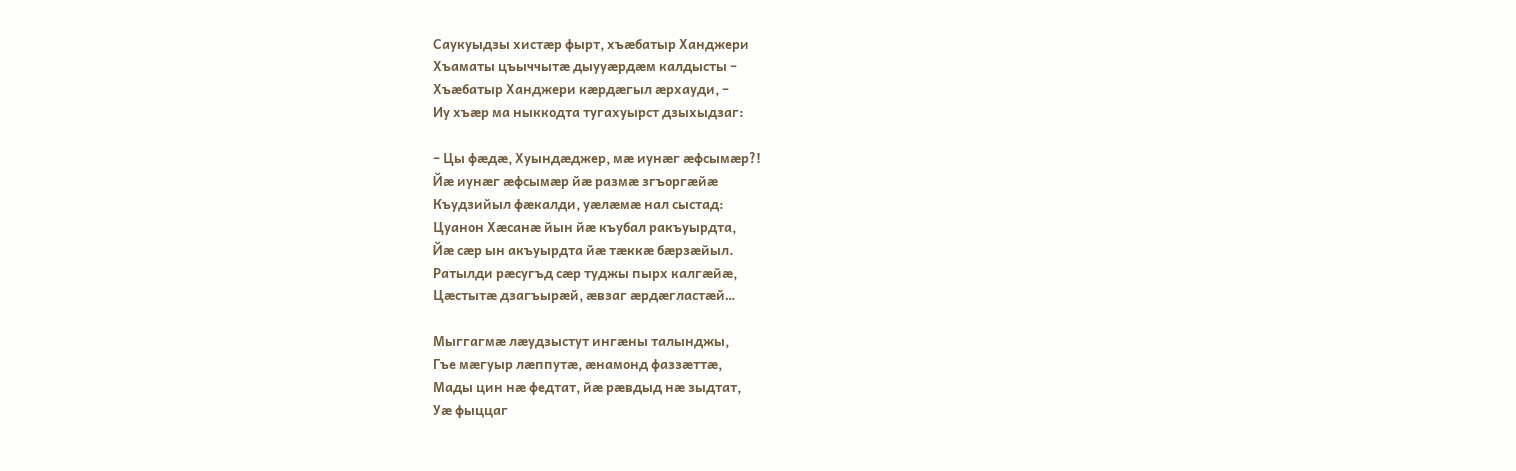Саукуыдзы хистæр фырт, хъæбатыр Ханджери
Хъаматы цъыччытæ дыууæрдæм калдысты –
Хъæбатыр Ханджери кæрдæгыл æрхауди, –
Иу хъæр ма ныккодта тугахуырст дзыхыдзаг:

– Цы фæдæ, Хуындæджер, мæ иунæг æфсымæр?!
Йæ иунæг æфсымæр йæ размæ згъоргæйæ
Къудзийыл фæкалди, уæлæмæ нал сыстад:
Цуанон Хæсанæ йын йæ къубал ракъуырдта,
Йæ сæр ын акъуырдта йæ тæккæ бæрзæйыл.
Ратылди рæсугъд сæр туджы пырх калгæйæ,
Цæстытæ дзагъырæй, æвзаг æрдæгластæй…

Мыггагмæ лæудзыстут ингæны талынджы,
Гъе мæгуыр лæппутæ, æнамонд фаззæттæ,
Мады цин нæ федтат, йæ рæвдыд нæ зыдтат,
Уæ фыццаг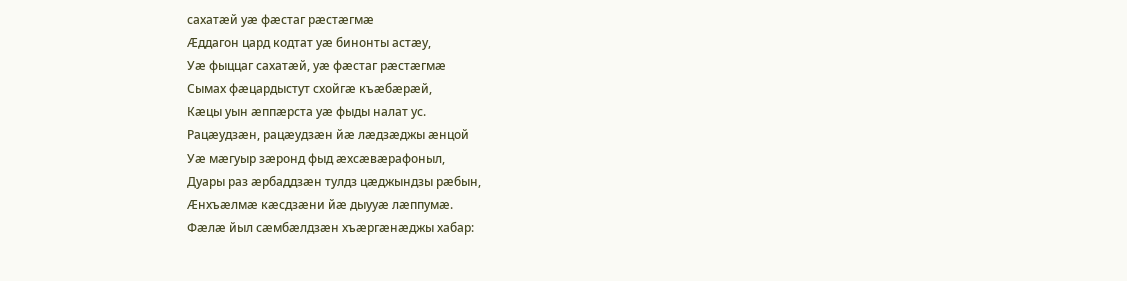сахатæй уæ фæстаг рæстæгмæ
Æддагон цард кодтат уæ бинонты астæу,
Уæ фыццаг сахатæй, уæ фæстаг рæстæгмæ
Сымах фæцардыстут схойгæ къæбæрæй,
Кæцы уын æппæрста уæ фыды налат ус.
Рацæудзæн, рацæудзæн йæ лæдзæджы æнцой
Уæ мæгуыр зæронд фыд æхсæвæрафоныл,
Дуары раз æрбаддзæн тулдз цæджындзы рæбын,
Æнхъæлмæ кæсдзæни йæ дыууæ лæппумæ.
Фæлæ йыл сæмбæлдзæн хъæргæнæджы хабар: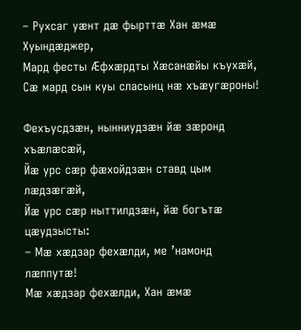– Рухсаг уæнт дæ фырттæ Хан æмæ Хуындæджер,
Мард фесты Æфхæрдты Хæсанæйы къухæй,
Сæ мард сын куы сласынц нæ хъæугæроны!

Фехъусдзæн, нынниудзæн йæ зæронд хъæлæсæй,
Йæ урс сæр фæхойдзæн ставд цым лæдзæгæй,
Йæ урс сæр ныттилдзæн, йæ богътæ цæудзысты:
– Мæ хæдзар фехæлди, ме ’намонд лæппутæ!
Мæ хæдзар фехæлди, Хан æмæ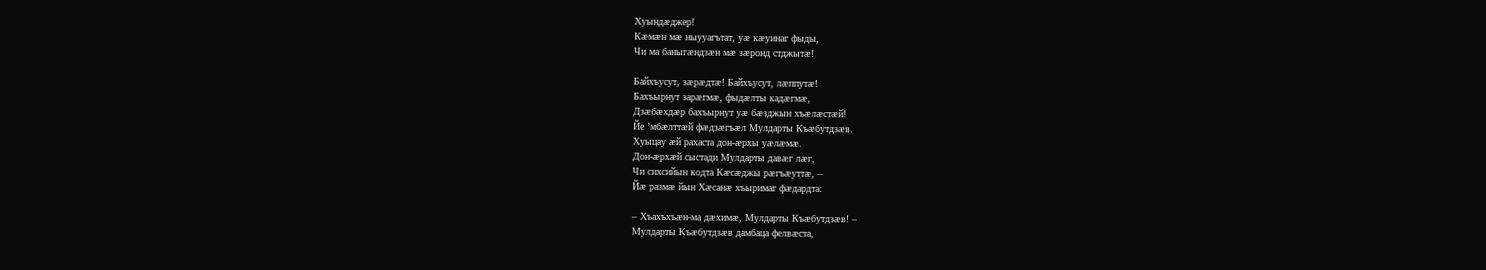Хуындæджер!
Кæмæн мæ ныууагътат, уæ кæуинаг фыды,
Чи ма баныгæндзæн мæ зæронд стджытæ!

Байхъусут, зæрæдтæ! Байхъусут, лæппутæ!
Бахъырнут зарæгмæ, фыдæлты кадæгмæ,
Дзæбæхдæр бахъырнут уæ бæзджын хъæлæстæй!
Йе ’мбæлттæй фæдзæгъæл Мулдарты Къæбутдзæв.
Хуыцау æй рахаста дон-æрхы уæлæмæ.
Дон-æрхæй сыстади Мулдарты давæг лæг,
Чи сихсийын кодта Кæсæджы рæгъæуттæ, –
Йæ размæ йын Хæсанæ хъыримаг фæдардта:

– Хъахъхъæн-ма дæхимæ, Мулдарты Къæбутдзæв! –
Мулдарты Къæбутдзæв дамбаца фелвæста,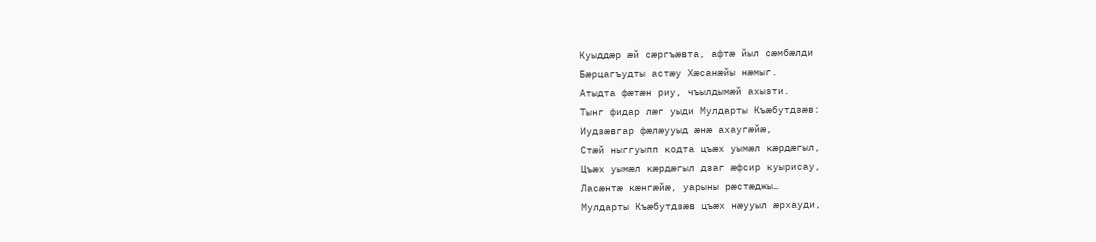Куыддæр æй сæргъæвта, афтæ йыл сæмбæлди
Бæрцагъудты астæу Хæсанæйы нæмыг.
Атыдта фæтæн риу, чъылдымæй ахызти.
Тынг фидар лæг уыди Мулдарты Къæбутдзæв:
Иудзæвгар фæлæууыд æнæ ахаугæйæ,
Стæй ныггуыпп кодта цъæх уымæл кæрдæгыл,
Цъæх уымæл кæрдæгыл дзаг æфсир куырисау,
Ласæнтæ кæнгæйæ, уарыны рæстæджы…
Мулдарты Къæбутдзæв цъæх нæууыл æрхауди,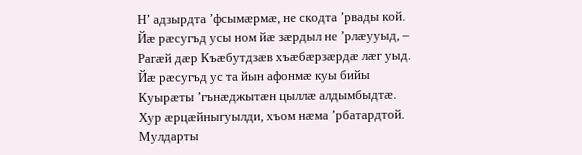Н’ адзырдта ’фсымæрмæ, не скодта ’рвады кой.
Йæ рæсугъд усы ном йæ зæрдыл не ’рлæууыд, –
Рагæй дæр Къæбутдзæв хъæбæрзæрдæ лæг уыд.
Йæ рæсугъд ус та йын афонмæ куы бийы
Куырæты ’гънæджытæн цыллæ алдымбыдтæ.
Хур æрцæйныгуылди, хъом нæма ’рбатардтой.
Мулдарты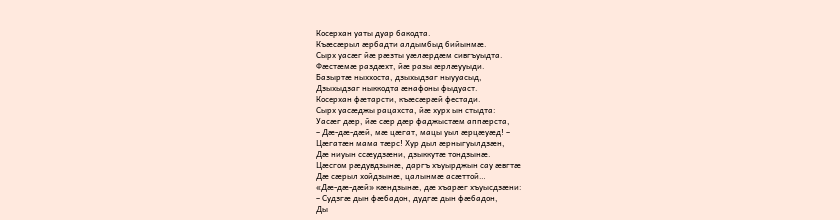Косерхан уаты дуар бакодта.
Къæсæрыл æрбадти алдымбыд бийынмæ.
Сырх уасæг йæ рæзты уæлæрдæм сивгъуыдта.
Фæстæмæ раздæхт, йæ разы æрлæууыди.
Базыртæ ныххоста, дзыхыдзаг ныууасыд,
Дзыхыдзаг ныккодта æнафоны фыдуаст.
Косерхан фæтарсти, къæсæрæй фестади.
Сырх уасæджы рацахста, йæ хурх ын стыдта:
Уасæг дæр, йæ сæр дæр фаджыстæм аппæрста,
– Дæ-дæ-дæй, мæ цæгат, мацы уыл æрцæуæд! –
Цæгатæн мама тæрс! Хур дыл æрныгуылдзæн,
Дæ ниуын ссæудзæни, дзыккутæ тондзынæ.
Цæсгом рæдувдзынæ, даргъ хъуырджын сау æвгтæ
Дæ сæрыл хойдзынæ, цалынмæ асæттой…
«Дæ-дæ-дæй» кæндзынæ, дæ хъарæг хъуысдзæни:
– Судзгæ дын фæбадон, дудгæ дын фæбадон,
Ды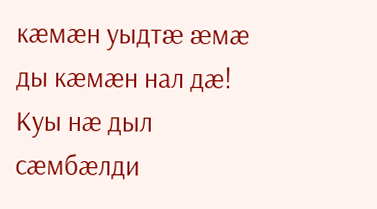кæмæн уыдтæ æмæ ды кæмæн нал дæ!
Куы нæ дыл сæмбæлди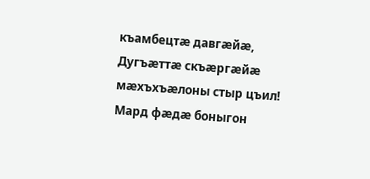къамбецтæ давгæйæ,
Дугъæттæ скъæргæйæ мæхъхъæлоны стыр цъил!
Мард фæдæ боныгон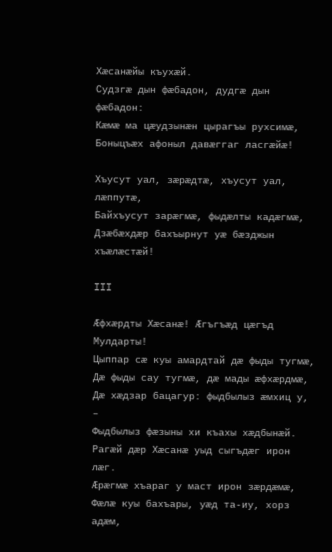Хæсанæйы къухæй.
Судзгæ дын фæбадон, дудгæ дын фæбадон:
Кæмæ ма цæудзынæн цырагъы рухсимæ,
Боныцъæх афоныл давæггаг ласгæйæ!

Хъусут уал, зæрæдтæ, хъусут уал, лæппутæ,
Байхъусут зарæгмæ, фыдæлты кадæгмæ,
Дзæбæхдæр бахъырнут уæ бæзджын хъæлæстæй!

III

Æфхæрдты Хæсанæ! Æгъгъæд цæгъд Мулдарты!
Цыппар сæ куы амардтай дæ фыды тугмæ,
Дæ фыды сау тугмæ, дæ мады æфхæрдмæ,
Дæ хæдзар бацагур: фыдбылыз æмхиц у, –
Фыдбылыз фæзыны хи къахы хæдбынæй.
Рагæй дæр Хæсанæ уыд сыгъдæг ирон лæг.
Æрæгмæ хъараг у маст ирон зæрдæмæ,
Фæлæ куы бахъары, уæд та-иу, хорз адæм,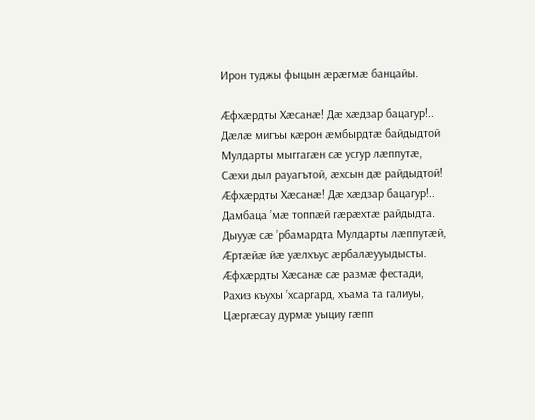Ирон туджы фыцын æрæгмæ банцайы.

Æфхæрдты Хæсанæ! Дæ хæдзар бацагур!..
Дæлæ мигъы кæрон æмбырдтæ байдыдтой
Мулдарты мыггагæн сæ усгур лæппутæ,
Сæхи дыл рауагътой, æхсын дæ райдыдтой!
Æфхæрдты Хæсанæ! Дæ хæдзар бацагур!..
Дамбаца ’мæ топпæй гæрæхтæ райдыдта.
Дыууæ сæ ’рбамардта Мулдарты лæппутæй,
Æртæйæ йæ уæлхъус æрбалæууыдысты.
Æфхæрдты Хæсанæ сæ размæ фестади,
Рахиз къухы ’хсаргард, хъама та галиуы,
Цæргæсау дурмæ уыциу гæпп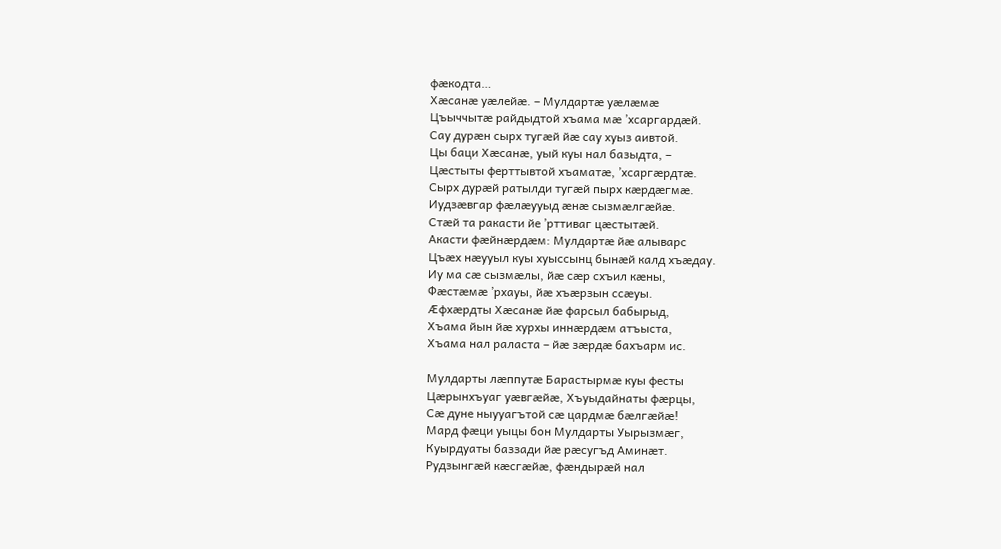фæкодта…
Хæсанæ уæлейæ. – Мулдартæ уæлæмæ
Цъыччытæ райдыдтой хъама мæ ’хсаргардæй.
Сау дурæн сырх тугæй йæ сау хуыз аивтой.
Цы баци Хæсанæ, уый куы нал базыдта, –
Цæстыты ферттывтой хъаматæ, ’хсаргæрдтæ.
Сырх дурæй ратылди тугæй пырх кæрдæгмæ.
Иудзæвгар фæлæууыд æнæ сызмæлгæйæ.
Стæй та ракасти йе ’рттиваг цæстытæй.
Акасти фæйнæрдæм: Мулдартæ йæ алыварс
Цъæх нæууыл куы хуыссынц бынæй калд хъæдау.
Иу ма сæ сызмæлы, йæ сæр схъил кæны,
Фæстæмæ ’рхауы, йæ хъæрзын ссæуы.
Æфхæрдты Хæсанæ йæ фарсыл бабырыд,
Хъама йын йæ хурхы иннæрдæм атъыста,
Хъама нал раласта – йæ зæрдæ бахъарм ис.

Мулдарты лæппутæ Барастырмæ куы фесты
Цæрынхъуаг уæвгæйæ, Хъуыдайнаты фæрцы,
Сæ дуне ныууагътой сæ цардмæ бæлгæйæ!
Мард фæци уыцы бон Мулдарты Уырызмæг,
Куырдуаты баззади йæ рæсугъд Аминæт.
Рудзынгæй кæсгæйæ, фæндырæй нал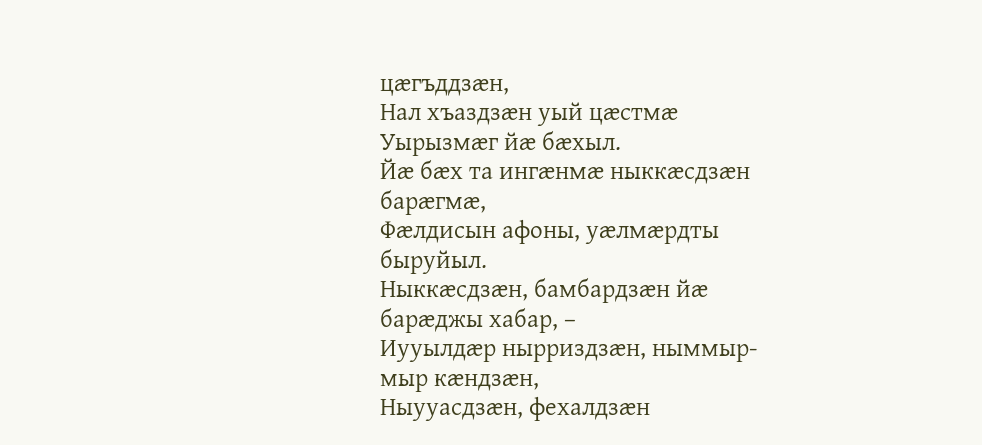цæгъддзæн,
Нал хъаздзæн уый цæстмæ Уырызмæг йæ бæхыл.
Йæ бæх та ингæнмæ ныккæсдзæн барæгмæ,
Фæлдисын афоны, уæлмæрдты быруйыл.
Ныккæсдзæн, бамбардзæн йæ барæджы хабар, –
Иууылдæр нырриздзæн, ныммыр-мыр кæндзæн,
Ныууасдзæн, фехалдзæн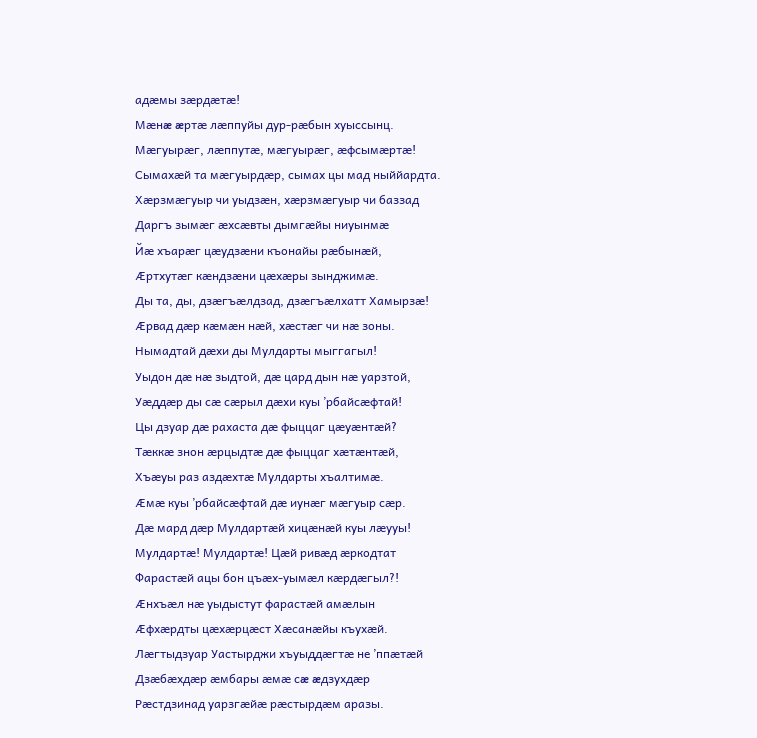адæмы зæрдæтæ!
Мæнæ æртæ лæппуйы дур-рæбын хуыссынц.
Мæгуырæг, лæппутæ, мæгуырæг, æфсымæртæ!
Сымахæй та мæгуырдæр, сымах цы мад ныййардта.
Хæрзмæгуыр чи уыдзæн, хæрзмæгуыр чи баззад
Даргъ зымæг æхсæвты дымгæйы ниуынмæ
Йæ хъарæг цæудзæни къонайы рæбынæй,
Æртхутæг кæндзæни цæхæры зынджимæ.
Ды та, ды, дзæгъæлдзад, дзæгъæлхатт Хамырзæ!
Æрвад дæр кæмæн нæй, хæстæг чи нæ зоны.
Нымадтай дæхи ды Мулдарты мыггагыл!
Уыдон дæ нæ зыдтой, дæ цард дын нæ уарзтой,
Уæддæр ды сæ сæрыл дæхи куы ’рбайсæфтай!
Цы дзуар дæ рахаста дæ фыццаг цæуæнтæй?
Тæккæ знон æрцыдтæ дæ фыццаг хæтæнтæй,
Хъæуы раз аздæхтæ Мулдарты хъалтимæ.
Æмæ куы ’рбайсæфтай дæ иунæг мæгуыр сæр.
Дæ мард дæр Мулдартæй хицæнæй куы лæууы!
Мулдартæ! Мулдартæ! Цæй ривæд æркодтат
Фарастæй ацы бон цъæх-уымæл кæрдæгыл?!
Æнхъæл нæ уыдыстут фарастæй амæлын
Æфхæрдты цæхæрцæст Хæсанæйы къухæй.
Лæгтыдзуар Уастырджи хъуыддæгтæ не ’ппæтæй
Дзæбæхдæр æмбары æмæ сæ æдзухдæр
Рæстдзинад уарзгæйæ рæстырдæм аразы.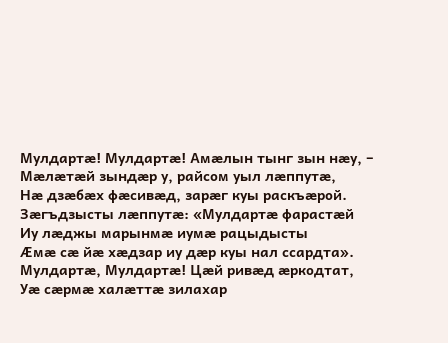Мулдартæ! Мулдартæ! Амæлын тынг зын нæу, –
Мæлæтæй зындæр у, райсом уыл лæппутæ,
Нæ дзæбæх фæсивæд, зарæг куы раскъæрой.
Зæгъдзысты лæппутæ: «Мулдартæ фарастæй
Иу лæджы марынмæ иумæ рацыдысты
Æмæ сæ йæ хæдзар иу дæр куы нал ссардта».
Мулдартæ, Мулдартæ! Цæй ривæд æркодтат,
Уæ сæрмæ халæттæ зилахар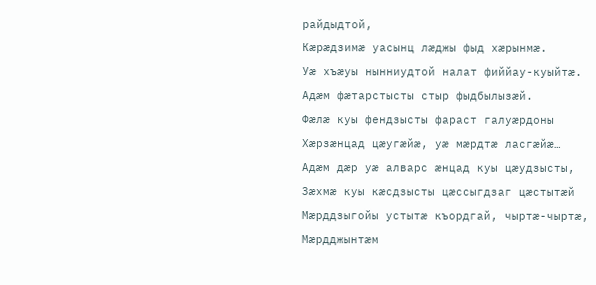райдыдтой,
Кæрæдзимæ уасынц лæджы фыд хæрынмæ.
Уæ хъæуы нынниудтой налат фиййау-куыйтæ.
Адæм фæтарстысты стыр фыдбылызæй.
Фæлæ куы фендзысты фараст галуæрдоны
Хæрзæнцад цæугæйæ, уæ мæрдтæ ласгæйæ…
Адæм дæр уæ алварс æнцад куы цæудзысты,
Зæхмæ куы кæсдзысты цæссыгдзаг цæстытæй
Мæрддзыгойы устытæ къордгай, чыртæ-чыртæ,
Мæрдджынтæм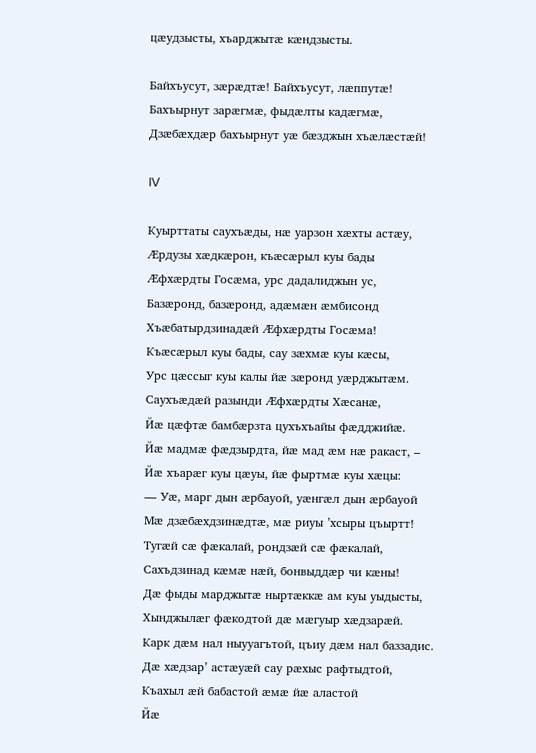цæудзысты, хъарджытæ кæндзысты.

Байхъусут, зæрæдтæ! Байхъусут, лæппутæ!
Бахъырнут зарæгмæ, фыдæлты кадæгмæ,
Дзæбæхдæр бахъырнут уæ бæзджын хъæлæстæй!

IV

Куырттаты саухъæды, нæ уарзон хæхты астæу,
Æрдузы хæдкæрон, къæсæрыл куы бады
Æфхæрдты Госæма, урс дадалиджын ус,
Базæронд, базæронд, адæмæн æмбисонд
Хъæбатырдзинадæй Æфхæрдты Госæма!
Къæсæрыл куы бады, сау зæхмæ куы кæсы,
Урс цæссыг куы калы йæ зæронд уæрджытæм.
Саухъæдæй разынди Æфхæрдты Хæсанæ,
Йæ цæфтæ бамбæрзта цухъхъайы фæдджийæ.
Йæ мадмæ фæдзырдта, йæ мад æм нæ ракаст, –
Йæ хъарæг куы цæуы, йæ фыртмæ куы хæцы:
— Уæ, марг дын æрбауой, уæнгæл дын æрбауой
Мæ дзæбæхдзинæдтæ, мæ риуы ’хсыры цъыртт!
Тугæй сæ фæкалай, рондзæй сæ фæкалай,
Сахъдзинад кæмæ нæй, бонвыддæр чи кæны!
Дæ фыды марджытæ ныртæккæ ам куы уыдысты,
Хынджылæг фæкодтой дæ мæгуыр хæдзарæй.
Карк дæм нал ныууагътой, цъиу дæм нал баззадис.
Дæ хæдзар’ астæуæй сау рæхыс рафтыдтой,
Къахыл æй бабастой æмæ йæ аластой
Йæ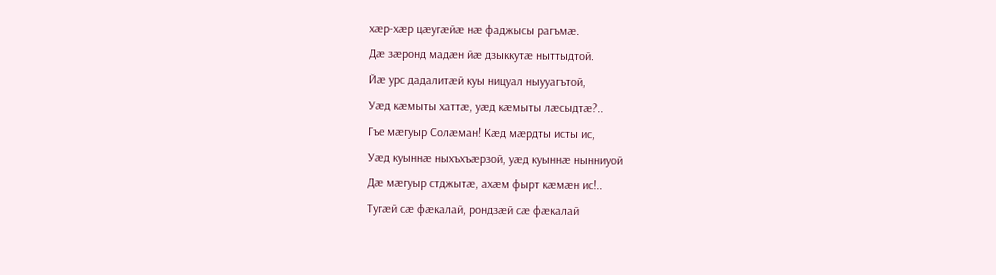хæр-хæр цæугæйæ нæ фаджысы рагъмæ.
Дæ зæронд мадæн йæ дзыккутæ ныттыдтой.
Йæ урс дадалитæй куы ницуал ныууагътой,
Уæд кæмыты хаттæ, уæд кæмыты лæсыдтæ?..
Гъе мæгуыр Солæман! Кæд мæрдты исты ис,
Уæд куыннæ ныхъхъæрзой, уæд куыннæ нынниуой
Дæ мæгуыр стджытæ, ахæм фырт кæмæн ис!..
Тугæй сæ фæкалай, рондзæй сæ фæкалай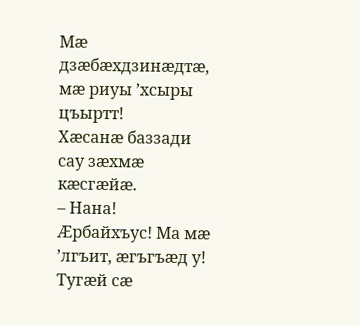Мæ дзæбæхдзинæдтæ, мæ риуы ’хсыры цъыртт!
Хæсанæ баззади сау зæхмæ кæсгæйæ.
– Нана! Æрбайхъус! Ма мæ ’лгъит, æгъгъæд у!
Тугæй сæ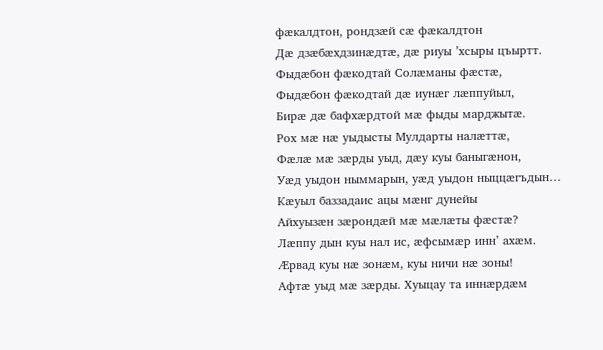фæкалдтон, рондзæй сæ фæкалдтон
Дæ дзæбæхдзинæдтæ, дæ риуы ’хсыры цъыртт.
Фыдæбон фæкодтай Солæманы фæстæ,
Фыдæбон фæкодтай дæ иунæг лæппуйыл,
Бирæ дæ бафхæрдтой мæ фыды марджытæ.
Рох мæ нæ уыдысты Мулдарты налæттæ,
Фæлæ мæ зæрды уыд, дæу куы баныгæнон,
Уæд уыдон ныммарын, уæд уыдон ныццæгъдын…
Кæуыл баззадаис ацы мæнг дунейы
Айхуызæн зæрондæй мæ мæлæты фæстæ?
Лæппу дын куы нал ис, æфсымæр инн’ ахæм.
Æрвад куы нæ зонæм, куы ничи нæ зоны!
Афтæ уыд мæ зæрды. Хуыцау та иннæрдæм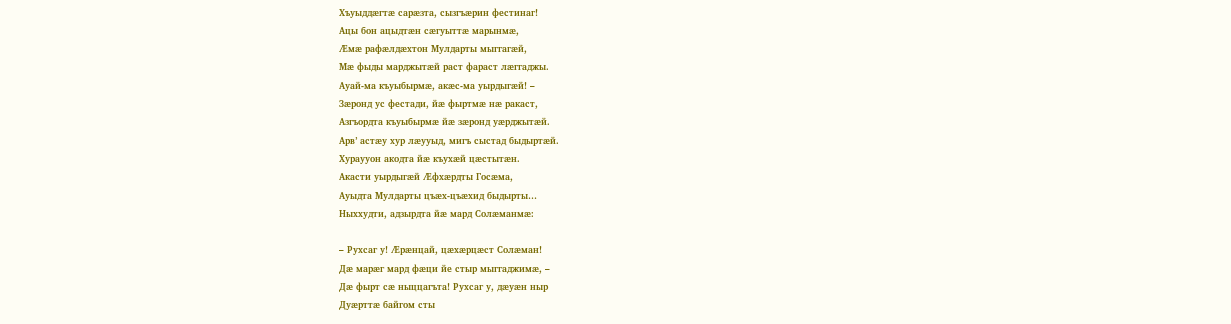Хъуыддæгтæ сарæзта, сызгъæрин фестинаг!
Ацы бон ацыдтæн сæгуыттæ марынмæ,
Æмæ рафæлдæхтон Мулдарты мыггагæй,
Мæ фыды марджытæй раст фараст лæггаджы.
Ауай-ма къуыбырмæ, акæс-ма уырдыгæй! –
Зæронд ус фестади, йæ фыртмæ нæ ракаст,
Азгъордта къуыбырмæ йæ зæронд уæрджытæй.
Арв’ астæу хур лæууыд, мигъ сыстад быдыртæй.
Хураууон акодта йæ къухæй цæстытæн.
Акасти уырдыгæй Æфхæрдты Госæма,
Ауыдта Мулдарты цъæх-цъæхид быдырты…
Ныххудти, адзырдта йæ мард Солæманмæ:

– Рухсаг у! Æрæнцай, цæхæрцæст Солæман!
Дæ марæг мард фæци йе стыр мыггаджимæ, –
Дæ фырт сæ ныццагъта! Рухсаг у, дæуæн ныр
Дуæрттæ байгом сты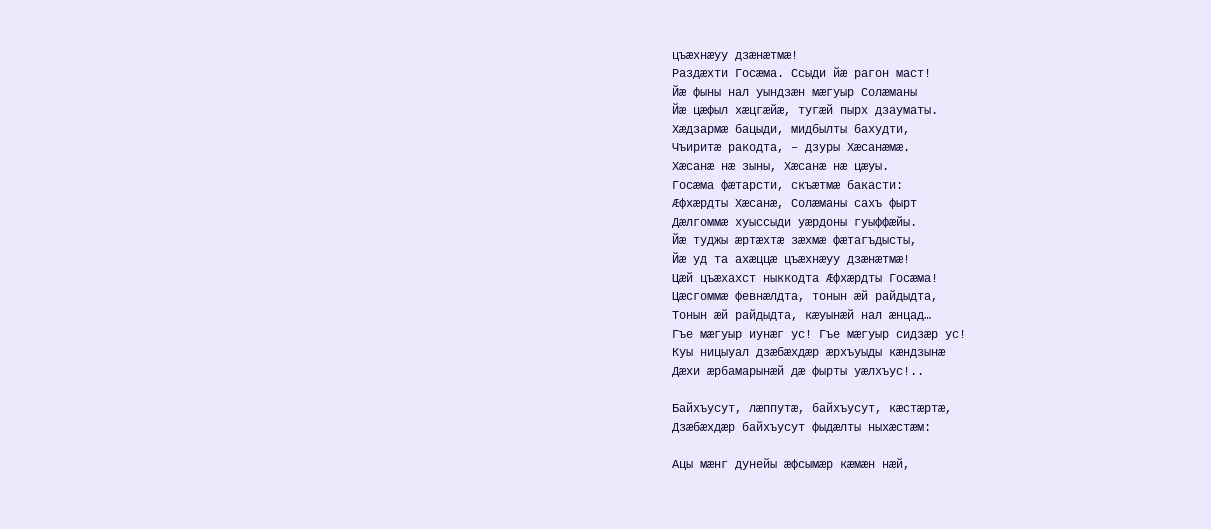цъæхнæуу дзæнæтмæ!
Раздæхти Госæма. Ссыди йæ рагон маст!
Йæ фыны нал уындзæн мæгуыр Солæманы
Йæ цæфыл хæцгæйæ, тугæй пырх дзауматы.
Хæдзармæ бацыди, мидбылты бахудти,
Чъиритæ ракодта, – дзуры Хæсанæмæ.
Хæсанæ нæ зыны, Хæсанæ нæ цæуы.
Госæма фæтарсти, скъæтмæ бакасти:
Æфхæрдты Хæсанæ, Солæманы сахъ фырт
Дæлгоммæ хуыссыди уæрдоны гуыффæйы.
Йæ туджы æртæхтæ зæхмæ фæтагъдысты,
Йæ уд та ахæццæ цъæхнæуу дзæнæтмæ!
Цæй цъæхахст ныккодта Æфхæрдты Госæма!
Цæсгоммæ февнæлдта, тонын æй райдыдта,
Тонын æй райдыдта, кæуынæй нал æнцад…
Гъе мæгуыр иунæг ус! Гъе мæгуыр сидзæр ус!
Куы ницыуал дзæбæхдæр æрхъуыды кæндзынæ
Дæхи æрбамарынæй дæ фырты уæлхъус!..

Байхъусут, лæппутæ, байхъусут, кæстæртæ,
Дзæбæхдæр байхъусут фыдæлты ныхæстæм:

Ацы мæнг дунейы æфсымæр кæмæн нæй,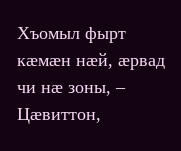Хъомыл фырт кæмæн нæй, æрвад чи нæ зоны, –
Цæвиттон,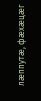лæппутæ, фæхæцæг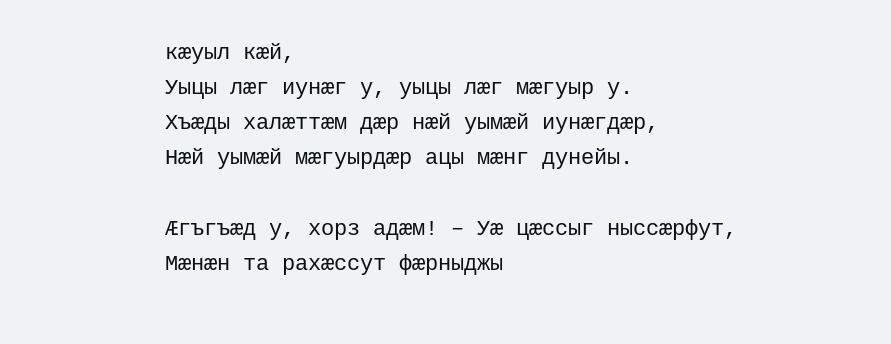кæуыл кæй,
Уыцы лæг иунæг у, уыцы лæг мæгуыр у.
Хъæды халæттæм дæр нæй уымæй иунæгдæр,
Нæй уымæй мæгуырдæр ацы мæнг дунейы.

Æгъгъæд у, хорз адæм! – Уæ цæссыг ныссæрфут,
Мæнæн та рахæссут фæрныджы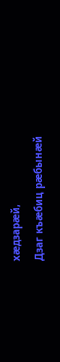хæдзарæй,
Дзаг къæбиц рæбынæй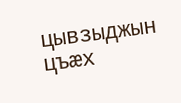цывзыджын цъæх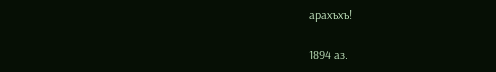арахъхъ!

1894 аз.